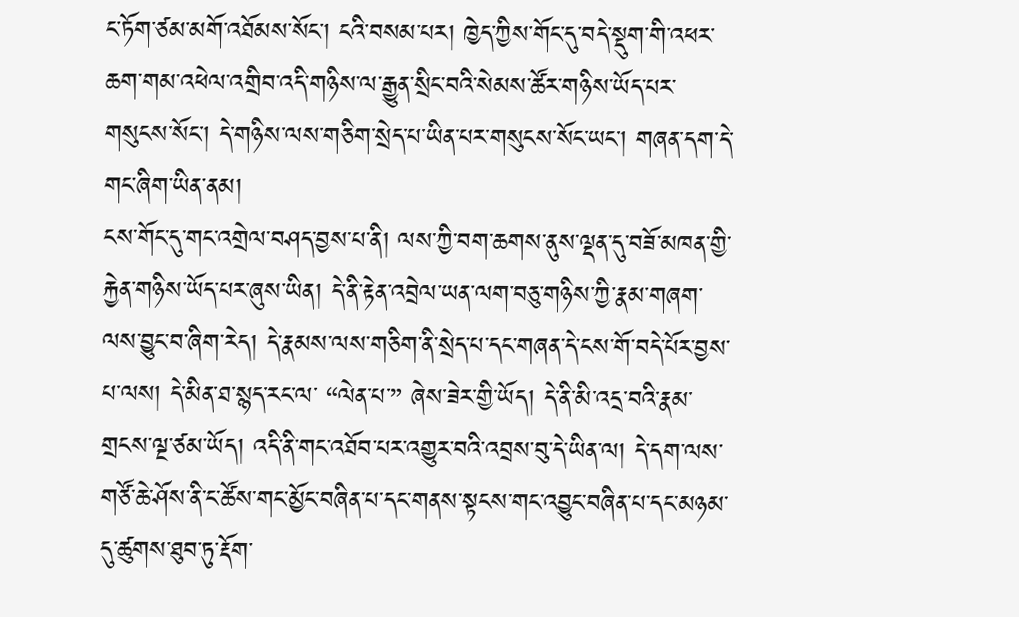ང་ཏོག་ཙམ་མགོ་འཐོམས་སོང་། ངའི་བསམ་པར། ཁྱེད་ཀྱིས་གོང་དུ་བདེ་སྡུག་གི་འཕར་ཆག་གམ་འཕེལ་འགྲིབ་འདི་གཉིས་ལ་རྒྱུན་སྲིང་བའི་སེམས་ཚོར་གཉིས་ཡོད་པར་གསུངས་སོང་། དེ་གཉིས་ལས་གཅིག་སྲེད་པ་ཡིན་པར་གསུངས་སོང་ཡང་། གཞན་དག་དེ་གང་ཞིག་ཡིན་ནམ།
ངས་གོང་དུ་གང་འགྲེལ་བཤད་བྱས་པ་ནི། ལས་ཀྱི་བག་ཆགས་ནུས་ལྡན་དུ་བཟོ་མཁན་གྱི་རྐྱེན་གཉིས་ཡོད་པར་ཞུས་ཡིན། དེ་ནི་རྟེན་འབྲེལ་ཡན་ལག་བཅུ་གཉིས་ཀྱི་རྣམ་གཞག་ལས་བྱུང་བ་ཞིག་རེད། དེ་རྣམས་ལས་གཅིག་ནི་སྲེད་པ་དང་གཞན་དེ་ངས་གོ་བདེ་པོར་བྱས་པ་ལས། དེ་མིན་ཐ་སྙད་རང་ལ་ “ལེན་པ་” ཞེས་ཟེར་གྱི་ཡོད། དེ་ནི་མི་འདྲ་བའི་རྣམ་གྲངས་ལྔ་ཙམ་ཡོད། འདི་ནི་གང་འཐོབ་པར་འགྱུར་བའི་འབྲས་བུ་དེ་ཡིན་ལ། དེ་དག་ལས་གཙོ་ཆེ་ཤོས་ནི་ང་ཚོས་གང་མྱོང་བཞིན་པ་དང་གནས་སྟངས་གང་འབྱུང་བཞིན་པ་དང་མཉམ་དུ་ཚུགས་ཐུབ་ཏུ་རྡོག་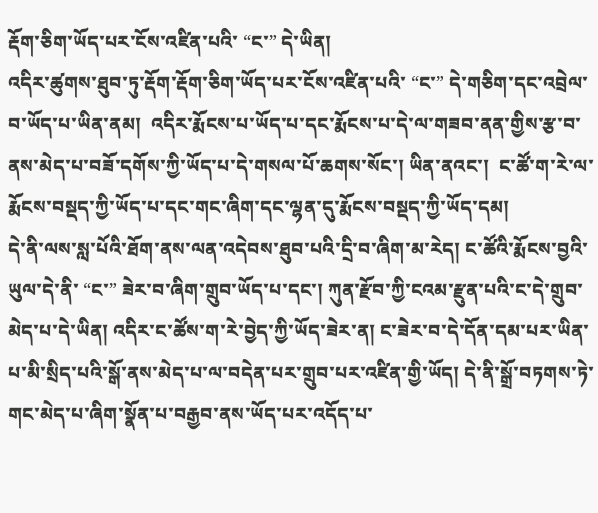རྡོག་ཅིག་ཡོད་པར་ངོས་འཛིན་པའི་ “ང་” དེ་ཡིན།
འདིར་ཚུགས་ཐུབ་ཏུ་རྡོག་རྡོག་ཅིག་ཡོད་པར་ངོས་འཛིན་པའི་ “ང་” དེ་གཅིག་དང་འབྲེལ་བ་ཡོད་པ་ཡིན་ནམ།  འདིར་རྨོངས་པ་ཡོད་པ་དང་རྨོངས་པ་དེ་ལ་གཟབ་ནན་གྱིས་རྩ་བ་ནས་མེད་པ་བཟོ་དགོས་ཀྱི་ཡོད་པ་དེ་གསལ་པོ་ཆགས་སོང་། ཡིན་ནའང་།  ང་ཚོ་ག་རེ་ལ་རྨོངས་བསྡད་ཀྱི་ཡོད་པ་དང་གང་ཞིག་དང་ལྷན་དུ་རྨོངས་བསྡད་ཀྱི་ཡོད་དམ།
དེ་ནི་ལས་སླ་པོའི་ཐོག་ནས་ལན་འདེབས་ཐུབ་པའི་དྲི་བ་ཞིག་མ་རེད། ང་ཚོའི་རྨོངས་བྱའི་ཡུལ་དེ་ནི་ “ང་” ཟེར་བ་ཞིག་གྲུབ་ཡོད་པ་དང་། ཀུན་རྫོབ་ཀྱི་ངའམ་རྫུན་པའི་ང་དེ་གྲུབ་མེད་པ་དེ་ཡིན། འདིར་ང་ཚོས་ག་རེ་བྱེད་ཀྱི་ཡོད་ཟེར་ན། ང་ཟེར་བ་དེ་དོན་དམ་པར་ཡིན་པ་མི་སྲིད་པའི་སྒོ་ནས་མེད་པ་ལ་བདེན་པར་གྲུབ་པར་འཛིན་གྱི་ཡོད། དེ་ནི་སྒྲོ་བཏགས་ཏེ་གང་མེད་པ་ཞིག་སྣོན་པ་བརྒྱབ་ནས་ཡོད་པར་འདོད་པ་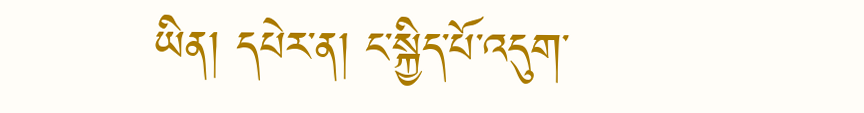ཡིན། དཔེར་ན། ང་སྐྱིད་པོ་འདུག་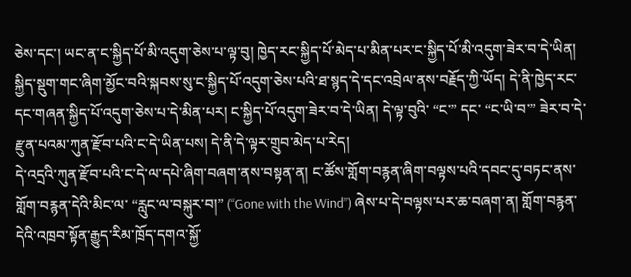ཅེས་དང་། ཡང་ན་ང་སྐྱིད་པོ་མི་འདུག་ཅེས་པ་ལྟ་བུ། ཁྱེད་རང་སྐྱིད་པོ་མེད་པ་མིན་པར་ང་སྐྱིད་པོ་མི་འདུག་ཟེར་བ་དེ་ཡིན། སྐྱིད་སྡུག་གང་ཞིག་མྱོང་བའི་སྐབས་སུ་ང་སྐྱིད་པོ་འདུག་ཅེས་པའི་ཐ་སྙད་དེ་དང་འབྲེལ་ནས་བརྗོད་ཀྱི་ཡོད། དེ་ནི་ཁྱེད་རང་དང་གཞན་སྐྱིད་པོ་འདུག་ཅེས་པ་དེ་མིན་པར། ང་སྐྱིད་པོ་འདུག་ཟེར་བ་དེ་ཡིན། དེ་ལྟ་བུའི་ “ང་” དང་ “ང་ཡི་བ་” ཟེར་བ་དེ་རྫུན་པའམ་ཀུན་རྫོབ་པའི་ང་དེ་ཡིན་པས། དེ་ནི་དེ་ལྟར་གྲུབ་མེད་པ་རེད།
དེ་འདྲའི་ཀུན་རྫོབ་པའི་ང་དེ་ལ་དཔེ་ཞིག་བཞག་ནས་བསྟན་ན། ང་ཚོས་གློག་བརྙན་ཞིག་བལྟས་པའི་དབང་དུ་བཏང་ནས་གློག་བརྙན་དེའི་མིང་ལ་ “རླུང་ལ་བསྐུར་བ།” (“Gone with the Wind”) ཞེས་པ་དེ་བལྟས་པར་ཆ་བཞག་ན། གློག་བརྙན་དེའི་འཁྲབ་སྟོན་རྒྱུད་རིམ་ཁྲོད་དགའ་སྐྱོ་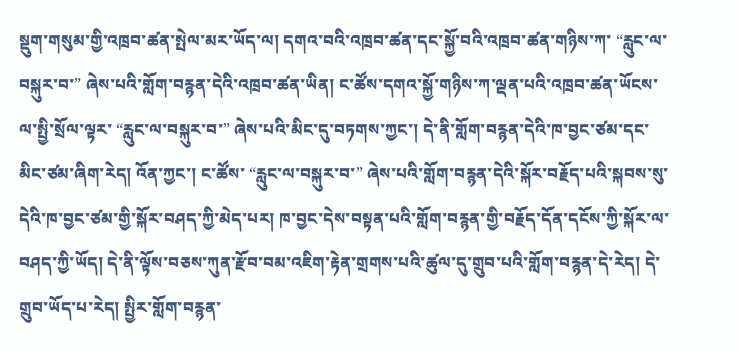སྡུག་གསུམ་གྱི་འཁྲབ་ཚན་སྤེལ་མར་ཡོད་ལ། དགའ་བའི་འཁྲབ་ཚན་དང་སྐྱོ་བའི་འཁྲབ་ཚན་གཉིས་ཀ་ “རླུང་ལ་བསྐུར་བ་” ཞེས་པའི་གློག་བརྙན་དེའི་འཁྲབ་ཚན་ཡིན། ང་ཚོས་དགའ་སྐྱོ་གཉིས་ཀ་ལྡན་པའི་འཁྲབ་ཚན་ཡོངས་ལ་སྤྱི་སྲོལ་ལྟར་ “རླུང་ལ་བསྐུར་བ་” ཞེས་པའི་མིང་དུ་བཏགས་ཀྱང་། དེ་ནི་གློག་བརྙན་དེའི་ཁ་བྱང་ཙམ་དང་མིང་ཙམ་ཞིག་རེད། འོན་ཀྱང་། ང་ཚོས་ “རླུང་ལ་བསྐུར་བ་” ཞེས་པའི་གློག་བརྙན་དེའི་སྐོར་བརྗོད་པའི་སྐབས་སུ་དེའི་ཁ་བྱང་ཙམ་གྱི་སྐོར་བཤད་ཀྱི་མེད་པར། ཁ་བྱང་དེས་བསྟན་པའི་གློག་བརྙན་གྱི་བརྗོད་དོན་དངོས་ཀྱི་སྐོར་ལ་བཤད་ཀྱི་ཡོད། དེ་ནི་ལྟོས་བཅས་ཀུན་རྫོབ་བམ་འཇིག་རྟེན་གྲགས་པའི་ཚུལ་དུ་གྲུབ་པའི་གློག་བརྙན་དེ་རེད། དེ་གྲུབ་ཡོད་པ་རེད། སྤྱིར་གློག་བརྙན་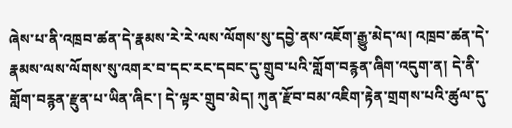ཞེས་པ་ནི་འཁྲབ་ཚན་དེ་རྣམས་རེ་རེ་ལས་ལོགས་སུ་དབྱེ་ནས་འཇོག་རྒྱུ་མེད་ལ། འཁྲབ་ཚན་དེ་རྣམས་ལས་ལོགས་སུ་འགར་བ་དང་རང་དབང་དུ་གྲུབ་པའི་གློག་བརྙན་ཞིག་འདུག་ན། དེ་ནི་གློག་བརྙན་རྫུན་པ་ཡིན་ཞིང་། དེ་ལྟར་གྲུབ་མེད། ཀུན་རྫོབ་བམ་འཇིག་རྟེན་གྲགས་པའི་ཚུལ་དུ་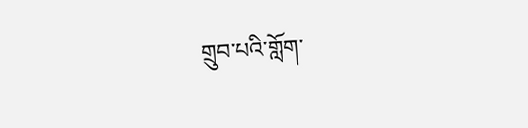གྲུབ་པའི་གློག་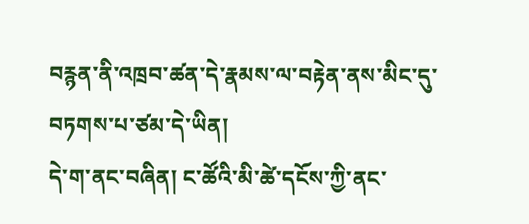བརྙན་ནི་འཁྲབ་ཚན་དེ་རྣམས་ལ་བརྟེན་ནས་མིང་དུ་བཏགས་པ་ཙམ་དེ་ཡིན།
དེ་ག་ནང་བཞིན། ང་ཚོའི་མི་ཚེ་དངོས་ཀྱི་ནང་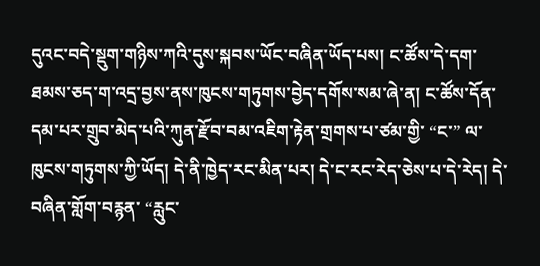དུའང་བདེ་སྡུག་གཉིས་ཀའི་དུས་སྐབས་ཡོང་བཞིན་ཡོད་པས། ང་ཚོས་དེ་དག་ཐམས་ཅད་ག་འདྲ་བྱས་ནས་ཁུངས་གཏུགས་བྱེད་དགོས་སམ་ཞེ་ན། ང་ཚོས་དོན་དམ་པར་གྲུབ་མེད་པའི་ཀུན་རྫོབ་བམ་འཇིག་རྟེན་གྲགས་པ་ཙམ་གྱི་ “ང་” ལ་ཁུངས་གཏུགས་ཀྱི་ཡོད། དེ་ནི་ཁྱེད་རང་མིན་པར། དེ་ང་རང་རེད་ཅེས་པ་དེ་རེད། དེ་བཞིན་གློག་བརྙན་ “རླུང་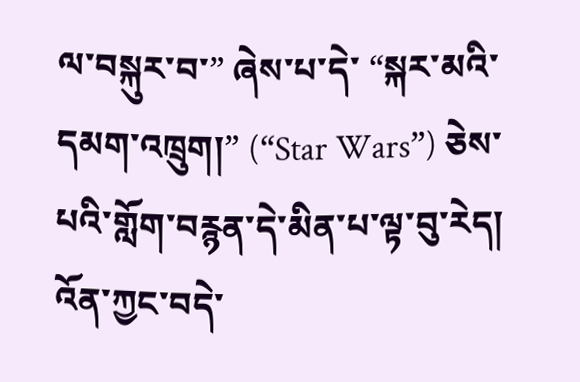ལ་བསྐུར་བ་” ཞེས་པ་དེ་ “སྐར་མའི་དམག་འཁྲུག།” (“Star Wars”) ཅེས་པའི་གློག་བརྙན་དེ་མིན་པ་ལྟ་བུ་རེད། འོན་ཀྱང་བདེ་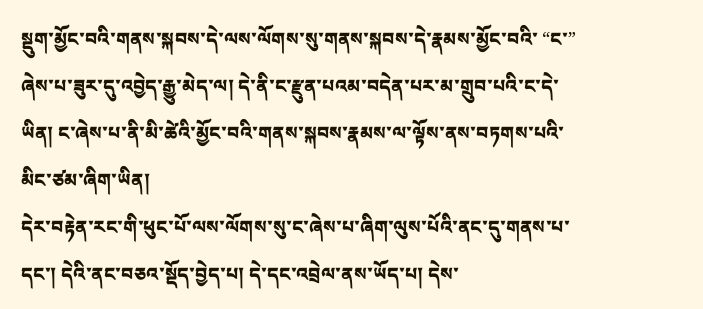སྡུག་མྱོང་བའི་གནས་སྐབས་དེ་ལས་ལོགས་སུ་གནས་སྐབས་དེ་རྣམས་མྱོང་བའི་ “ང་” ཞེས་པ་ཟུར་དུ་འབྱེད་རྒྱུ་མེད་ལ། དེ་ནི་ང་རྫུན་པའམ་བདེན་པར་མ་གྲུབ་པའི་ང་དེ་ཡིན། ང་ཞེས་པ་ནི་མི་ཚེའི་མྱོང་བའི་གནས་སྐབས་རྣམས་ལ་ལྟོས་ནས་བཏགས་པའི་མིང་ཙམ་ཞིག་ཡིན།
དེར་བརྟེན་རང་གི་ཕུང་པོ་ལས་ལོགས་སུ་ང་ཞེས་པ་ཞིག་ལུས་པོའི་ནང་དུ་གནས་པ་དང་། དེའི་ནང་བཅའ་སྡོད་བྱེད་པ། དེ་དང་འབྲེལ་ནས་ཡོད་པ། དེས་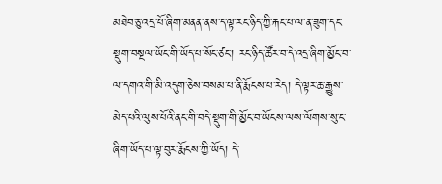མཐེབ་ཅུ་འདྲ་པོ་ཞིག་མནན་ནས་ད་ལྟ་རང་ཉིད་ཀྱི་རྐང་པ་ལ་ན་ཟུག་དང་སྡུག་བསྔལ་ཡོང་གི་ཡོད་པ་སོང་ཙང་། རང་ཉིད་ཚོར་བ་དེ་འདྲ་ཞིག་མྱོང་བ་ལ་དགའ་གི་མི་འདུག་ཅེས་བསམ་པ་ནི་རྨོངས་པ་རེད། དེ་ལྟར་ཆ་རྒྱུས་མེད་པའི་ལུས་པོའི་ནང་གི་བདེ་སྡུག་གི་མྱོང་བ་ཡོངས་ལས་ལོགས་སུ་ང་ཞིག་ཡོད་པ་ལྟ་བུར་རྨོངས་ཀྱི་ཡོད། དེ་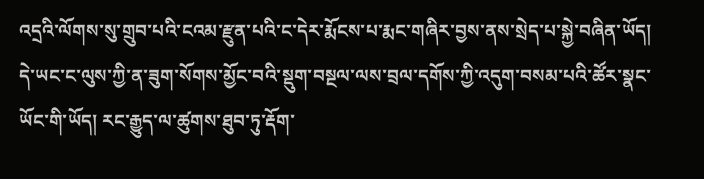འདྲའི་ལོགས་སུ་གྲུབ་པའི་ངའམ་རྫུན་པའི་ང་དེར་རྨོངས་པ་རྨང་གཞིར་བྱས་ནས་སྲེད་པ་སྐྱེ་བཞིན་ཡོད། དེ་ཡང་ང་ལུས་ཀྱི་ན་ཟུག་སོགས་མྱོང་བའི་སྡུག་བསྔལ་ལས་བྲལ་དགོས་ཀྱི་འདུག་བསམ་པའི་ཚོར་སྣང་ཡོང་གི་ཡོད། རང་རྒྱུད་ལ་ཚུགས་ཐུབ་ཏུ་རྡོག་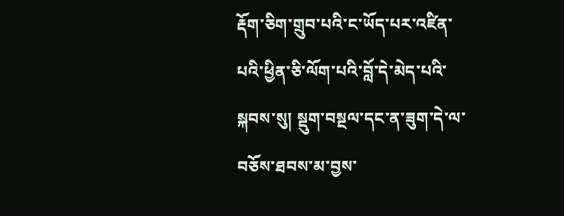རྡོག་ཅིག་གྲུབ་པའི་ང་ཡོད་པར་འཛིན་པའི་ཕྱིན་ཅི་ལོག་པའི་བློ་དེ་མེད་པའི་སྐབས་སུ། སྡུག་བསྔལ་དང་ན་ཟུག་དེ་ལ་བཅོས་ཐབས་མ་བྱས་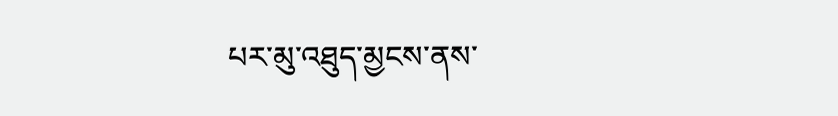པར་མུ་འཐུད་མྱངས་ནས་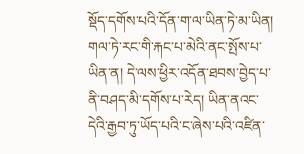སྡོད་དགོས་པའི་དོན་ག་ལ་ཡིན་ཏེ་མ་ཡིན། གལ་ཏེ་རང་གི་རྐང་པ་མེའི་ནང་སྤོས་པ་ཡིན་ན། དེ་ལས་ཕྱིར་འདོན་ཐབས་བྱེད་པ་ནི་བཤད་མི་དགོས་པ་རེད། ཡིན་ནའང་དེའི་རྒྱབ་ཏུ་ཡོད་པའི་ང་ཞེས་པའི་འཛིན་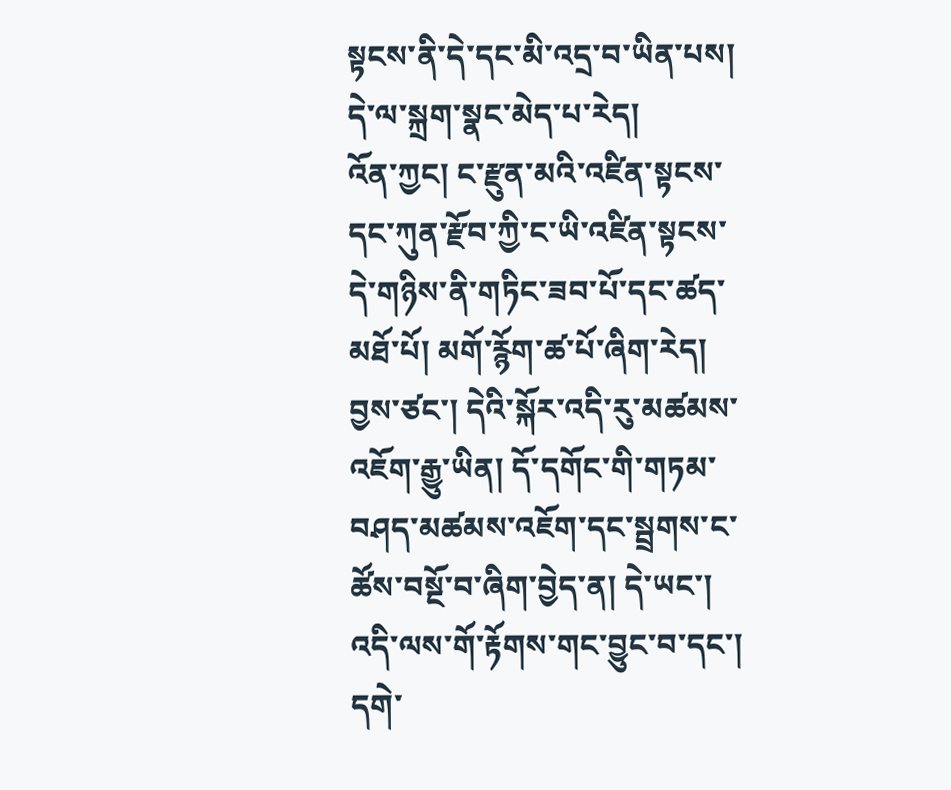སྟངས་ནི་དེ་དང་མི་འདྲ་བ་ཡིན་པས། དེ་ལ་སྐྲག་སྣང་མེད་པ་རེད།
འོན་ཀྱང། ང་རྫུན་མའི་འཛིན་སྟངས་དང་ཀུན་རྫོབ་ཀྱི་ང་ཡི་འཛིན་སྟངས་དེ་གཉིས་ནི་གཏིང་ཟབ་པོ་དང་ཚད་མཐོ་པོ། མགོ་རྙོག་ཚ་པོ་ཞིག་རེད། བྱས་ཙང་། དེའི་སྐོར་འདི་རུ་མཚམས་འཇོག་རྒྱུ་ཡིན། དོ་དགོང་གི་གཏམ་བཤད་མཚམས་འཇོག་དང་སྦྲགས་ང་ཚོས་བསྔོ་བ་ཞིག་བྱེད་ན། དེ་ཡང་། འདི་ལས་གོ་རྟོགས་གང་བྱུང་བ་དང་། དགེ་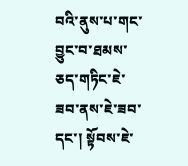བའི་ནུས་པ་གང་བྱུང་བ་ཐམས་ཅད་གཏིང་ཇེ་ཟབ་ནས་ཇེ་ཟབ་དང་། སྟོབས་ཇེ་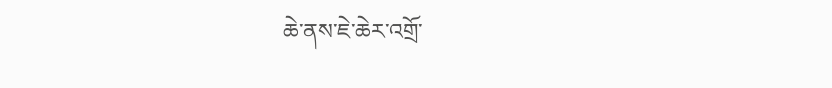ཆེ་ནས་ཇེ་ཆེར་འགྲོ་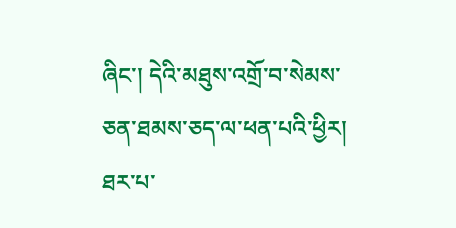ཞིང་། དེའི་མཐུས་འགྲོ་བ་སེམས་ཅན་ཐམས་ཅད་ལ་ཕན་པའི་ཕྱིར། ཐར་པ་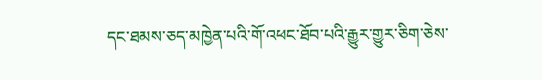དང་ཐམས་ཅད་མཁྱེན་པའི་གོ་འཕང་ཐོབ་པའི་རྒྱུར་གྱུར་ཅིག་ཅེས་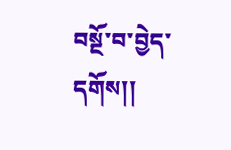བསྔོ་བ་བྱེད་དགོས།།